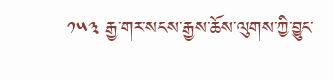༡༥༣ རྒྱ་གར་སངས་རྒྱས་ཆོས་ལུགས་ཀྱི་བྱུང་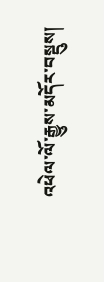འཕེལ་ལོ་རྒྱུས་མདོར་བསྡུས།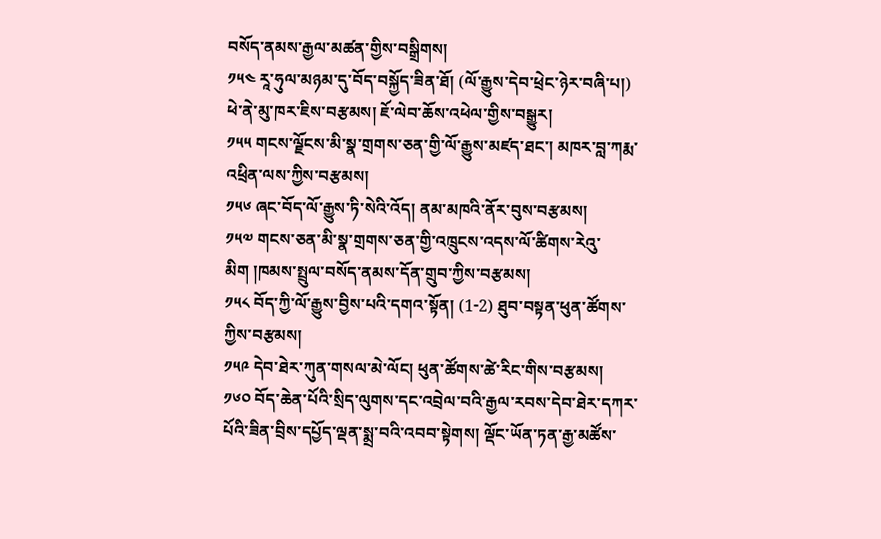བསོད་ནམས་རྒྱལ་མཚན་གྱིས་བསྒྲིགས།
༡༥༤ རཱ་ཧུལ་མཉམ་དུ་བོད་བསྐྱོད་ཟིན་ཐོ། (ལོ་རྒྱུས་དེབ་ཕྲེང་ཉེར་བཞི་པ།) ཕེ་ནེ་མུ་ཁར་ཇིས་བརྩམས། ཇོ་ལེབ་ཆོས་འཕེལ་གྱིས་བསྒྱུར།
༡༥༥ གངས་ལྗོངས་མི་སྣ་གྲགས་ཅན་གྱི་ལོ་རྒྱུས་མཛད་ཐང་། མཁར་བླ་ཀརྨ་འཕྲིན་ལས་ཀྱིས་བརྩམས།
༡༥༦ ཞང་བོད་ལོ་རྒྱུས་ཏི་སེའི་འོད། ནམ་མཁའི་ནོར་བུས་བརྩམས།
༡༥༧ གངས་ཅན་མི་སྣ་གྲགས་ཅན་གྱི་འཁྲུངས་འདས་ལོ་ཚིགས་རེའུ་མིག །ཁམས་སྤྲུལ་བསོད་ནམས་དོན་གྲུབ་ཀྱིས་བརྩམས།
༡༥༨ བོད་ཀྱི་ལོ་རྒྱུས་བྱིས་པའི་དགའ་སྟོན། (1-2) ཐུབ་བསྟན་ཕུན་ཚོགས་ཀྱིས་བརྩམས།
༡༥༩ དེབ་ཐེར་ཀུན་གསལ་མེ་ལོང། ཕུན་ཚོགས་ཚེ་རིང་གིས་བརྩམས།
༡༦༠ བོད་ཆེན་པོའི་སྲིད་ལུགས་དང་འབྲེལ་བའི་རྒྱལ་རབས་དེབ་ཐེར་དཀར་པོའི་ཟིན་བྲིས་དཔྱོད་ལྡན་སྨྲ་བའི་འབབ་སྟེགས། ལྡོང་ཡོན་ཏན་རྒྱ་མཚོས་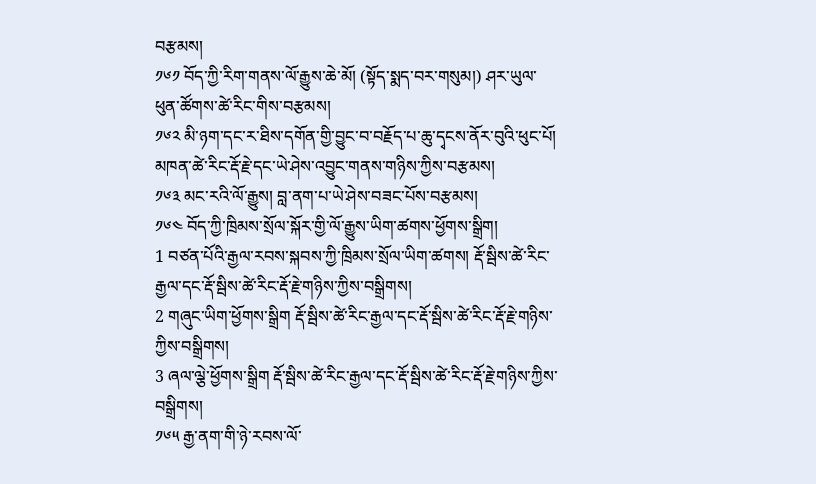བརྩམས།
༡༦༡ བོད་ཀྱི་རིག་གནས་ལོ་རྒྱུས་ཆེ་མོ། (སྟོད་སྨད་བར་གསུམ།) ཤར་ཡུལ་ཕུན་ཚོགས་ཚེ་རིང་གིས་བརྩམས།
༡༦༢ མི་ཉག་དང་ར་ཐིས་དགོན་གྱི་བྱུང་བ་བརྗོད་པ་ཆུ་དྭངས་ནོར་བུའི་ཕུང་པོ། མཁན་ཚེ་རིང་རྡོ་རྗེ་དང་ཡེ་ཤེས་འབྱུང་གནས་གཉིས་ཀྱིས་བརྩམས།
༡༦༣ མང་རའི་ལོ་རྒྱུས། བླ་ནག་པ་ཡེ་ཤེས་བཟང་པོས་བརྩམས།
༡༦༤ བོད་ཀྱི་ཁྲིམས་སྲོལ་སྐོར་གྱི་ལོ་རྒྱུས་ཡིག་ཚགས་ཕྱོགས་སྒྲིག།
1 བཙན་པོའི་རྒྱལ་རབས་སྐབས་ཀྱི་ཁྲིམས་སྲོལ་ཡིག་ཚགས། རྡོ་སྦིས་ཚེ་རིང་རྒྱལ་དང་རྡོ་སྦིས་ཚེ་རིང་རྡོ་རྗེ་གཉིས་ཀྱིས་བསྒྲིགས།
2 གཞུང་ཡིག་ཕྱོགས་སྒྲིག རྡོ་སྦིས་ཚེ་རིང་རྒྱལ་དང་རྡོ་སྦིས་ཚེ་རིང་རྡོ་རྗེ་གཉིས་ཀྱིས་བསྒྲིགས།
3 ཞལ་ལྕེ་ཕྱོགས་སྒྲིག རྡོ་སྦིས་ཚེ་རིང་རྒྱལ་དང་རྡོ་སྦིས་ཚེ་རིང་རྡོ་རྗེ་གཉིས་ཀྱིས་བསྒྲིགས།
༡༦༥ རྒྱ་ནག་གི་ཉེ་རབས་ལོ་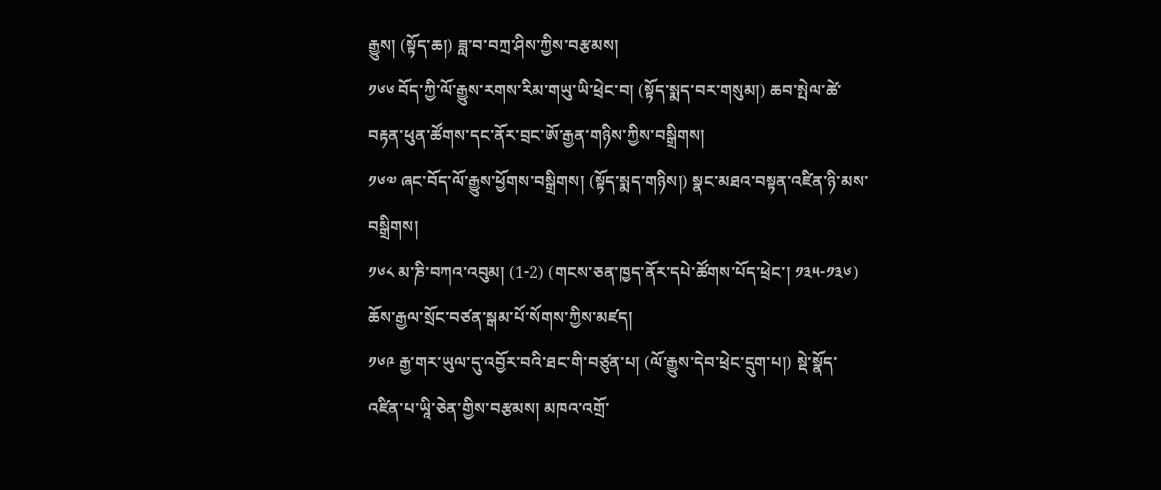རྒྱུས། (སྟོད་ཆ།) ཟླ་བ་བཀྲ་ཤིས་ཀྱིས་བརྩམས།
༡༦༦ བོད་ཀྱི་ལོ་རྒྱུས་རགས་རིམ་གཡུ་ཡི་ཕྲེང་བ། (སྟོད་སྨད་བར་གསུམ།) ཆབ་སྤེལ་ཚེ་བརྟན་ཕུན་ཚོགས་དང་ནོར་བྲང་ཨོ་རྒྱན་གཉིས་ཀྱིས་བསྒྲིགས།
༡༦༧ ཞང་བོད་ལོ་རྒྱུས་ཕྱོགས་བསྒྲིགས། (སྟོད་སྨད་གཉིས།) སྣང་མཐའ་བསྟན་འཛིན་ཉི་མས་བསྒྲིགས།
༡༦༨ མ་ཎི་བཀའ་འབུམ། (1-2) (གངས་ཅན་ཁྱད་ནོར་དཔེ་ཚོགས་པོད་ཕྲེང་། ༡༣༥-༡༣༦) ཆོས་རྒྱལ་སྲོང་བཙན་སྒམ་པོ་སོགས་ཀྱིས་མཛད།
༡༦༩ རྒྱ་གར་ཡུལ་དུ་འབྱོར་བའི་ཐང་གི་བཙུན་པ། (ལོ་རྒྱུས་དེབ་ཕྲེང་དྲུག་པ།) སྡེ་སྣོད་འཛིན་པ་ཡཱི་ཅེན་གྱིས་བརྩམས། མཁའ་འགྲོ་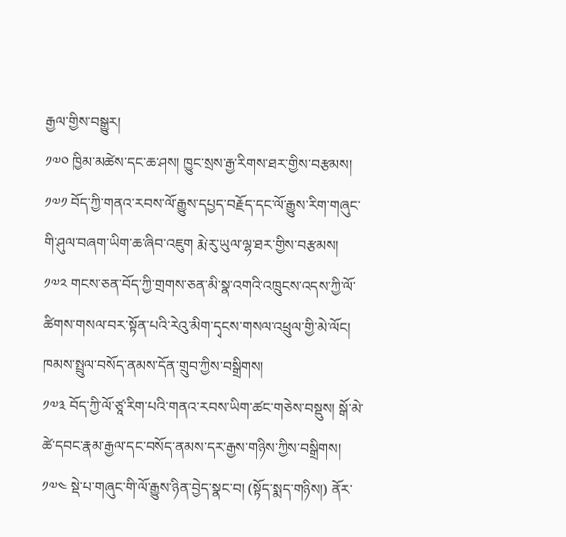རྒྱལ་གྱིས་བསྒྱུར།
༡༧༠ ཁྱིམ་མཚེས་དང་ཆ་ཤས། ཁྱུང་སྲས་རྒྱ་རིགས་ཐར་གྱིས་བརྩམས།
༡༧༡ བོད་ཀྱི་གནའ་རབས་ལོ་རྒྱུས་དཔྱད་བརྗོད་དང་ལོ་རྒྱུས་རིག་གཞུང་གི་ཤུལ་བཞག་ཡིག་ཆ་ཞིབ་འཇུག རྨེ་རུ་ཡུལ་ལྷ་ཐར་གྱིས་བརྩམས།
༡༧༢ གངས་ཅན་བོད་ཀྱི་གྲགས་ཅན་མི་སྣ་འགའི་འཁྲུངས་འདས་ཀྱི་ལོ་ཚིགས་གསལ་བར་སྟོན་པའི་རེའུ་མིག་དྭངས་གསལ་འཕྲུལ་གྱི་མེ་ལོང། ཁམས་སྤྲུལ་བསོད་ནམས་དོན་གྲུབ་ཀྱིས་བསྒྲིགས།
༡༧༣ བོད་ཀྱི་ལོ་ཙཱ་རིག་པའི་གནའ་རབས་ཡིག་ཚང་གཅེས་བསྡུས། སྒོ་མེ་ཚེ་དབང་རྣམ་རྒྱལ་དང་བསོད་ནམས་དར་རྒྱས་གཉིས་ཀྱིས་བསྒྲིགས།
༡༧༤ སྡེ་པ་གཞུང་གི་ལོ་རྒྱུས་ཉིན་བྱེད་སྣང་བ། (སྟོད་སྨད་གཉིས།) ནོར་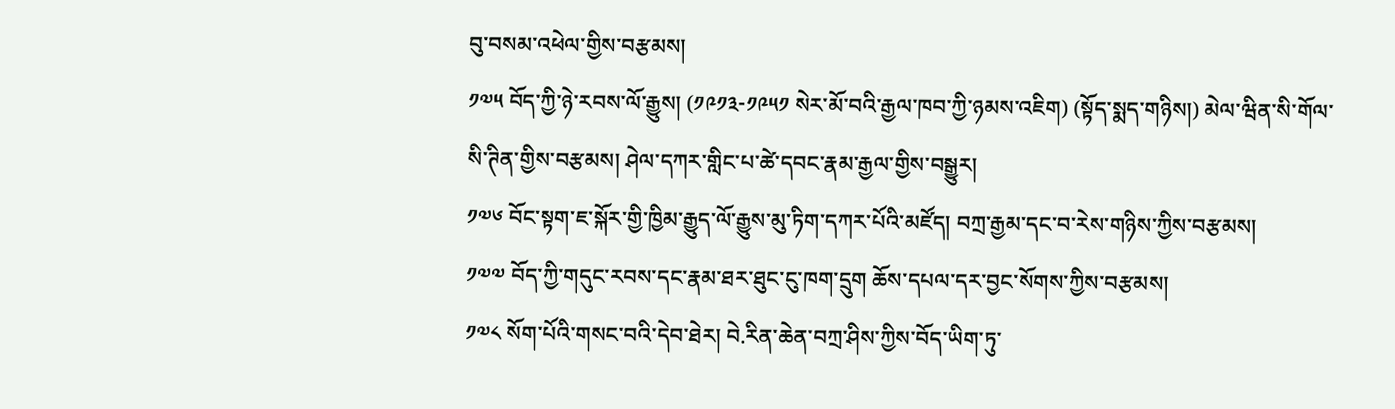བུ་བསམ་འཕེལ་གྱིས་བརྩམས།
༡༧༥ བོད་ཀྱི་ཉེ་རབས་ལོ་རྒྱུས། (༡༩༡༣-༡༩༥༡ སེར་མོ་བའི་རྒྱལ་ཁབ་ཀྱི་ཉམས་འཇིག) (སྟོད་སྨད་གཉིས།) མེལ་ཝིན་སི་གོལ་སི་ཊིན་གྱིས་བརྩམས། ཤེལ་དཀར་གླིང་པ་ཚེ་དབང་རྣམ་རྒྱལ་གྱིས་བསྒྱུར།
༡༧༦ བོང་སྟག་ཇ་སྐོར་གྱི་ཁྱིམ་རྒྱུད་ལོ་རྒྱུས་མུ་ཏིག་དཀར་པོའི་མཛོད། བཀྲ་རྒྱམ་དང་བ་རེས་གཉིས་ཀྱིས་བརྩམས།
༡༧༧ བོད་ཀྱི་གདུང་རབས་དང་རྣམ་ཐར་ཐུང་ངུ་ཁག་དྲུག ཆོས་དཔལ་དར་བྱང་སོགས་ཀྱིས་བརྩམས།
༡༧༨ སོག་པོའི་གསང་བའི་དེབ་ཐེར། བེ.རིན་ཆེན་བཀྲ་ཤིས་ཀྱིས་བོད་ཡིག་ཏུ་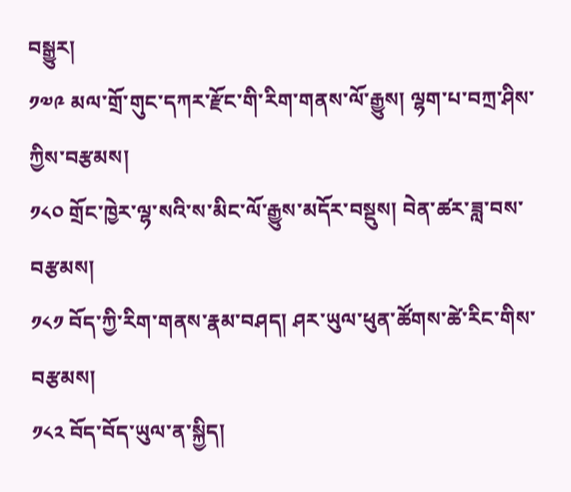བསྒྱུར།
༡༧༩ མལ་གྲོ་གུང་དཀར་རྫོང་གི་རིག་གནས་ལོ་རྒྱུས། ལྷག་པ་བཀྲ་ཤིས་ཀྱིས་བརྩམས།
༡༨༠ གྲོང་ཁྱེར་ལྷ་སའི་ས་མིང་ལོ་རྒྱུས་མདོར་བསྡུས། བེན་ཚར་ཟླ་བས་བརྩམས།
༡༨༡ བོད་ཀྱི་རིག་གནས་རྣམ་བཤད། ཤར་ཡུལ་ཕུན་ཚོགས་ཚེ་རིང་གིས་བརྩམས།
༡༨༢ བོད་བོད་ཡུལ་ན་སྐྱིད།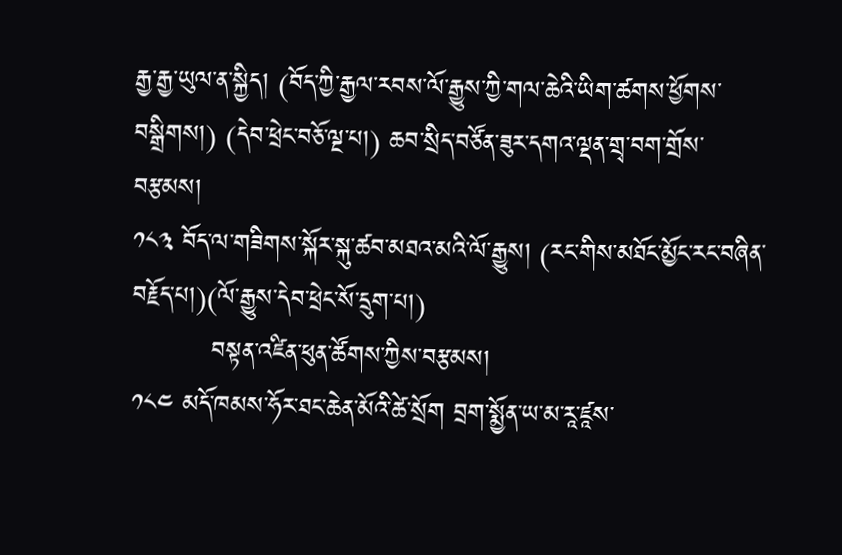རྒྱ་རྒྱ་ཡུལ་ན་སྐྱིད། (བོད་ཀྱི་རྒྱལ་རབས་ལོ་རྒྱུས་ཀྱི་གལ་ཆེའི་ཡིག་ཚགས་ཕྱོགས་བསྒྲིགས།) (དེབ་ཕྲེང་བཅོ་ལྔ་པ།) ཆབ་སྲིད་བཙོན་ཟུར་དགའ་ལྡན་གྲྭ་བག་གྲོས་བརྩམས།
༡༨༣ བོད་ལ་གཟིགས་སྐོར་སྐུ་ཚབ་མཐའ་མའི་ལོ་རྒྱུས། (རང་གིས་མཐོང་མྱོང་རང་བཞིན་བརྗོད་པ།)(ལོ་རྒྱུས་དེབ་ཕྲེང་སོ་དྲུག་པ།)
         བསྟན་འཛིན་ཕུན་ཚོགས་ཀྱིས་བརྩམས།
༡༨༤ མདོ་ཁམས་ཧོར་ཐང་ཆེན་མོའི་ཚེ་སྲོག བྲག་སྨྱོན་ཡ་མ་རཱ་ཛཱས་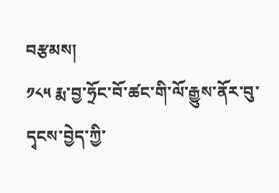བརྩམས།
༡༨༥ རྨ་བྱ་ཧྲོང་བོ་ཚང་གི་ལོ་རྒྱུས་ནོར་བུ་དྭངས་བྱེད་ཀྱི་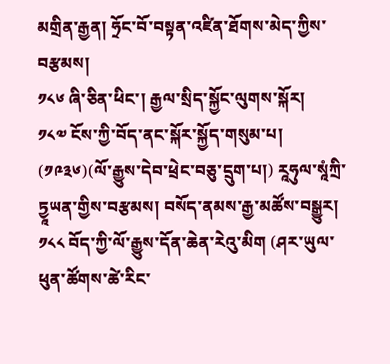མགྲིན་རྒྱན། ཧྲོང་བོ་བསྟན་འཛིན་ཐོགས་མེད་ཀྱིས་བརྩམས།
༡༨༦ ཞི་ཅིན་ཕིང་། རྒྱལ་སྲིད་སྐྱོང་ལུགས་སྐོར།
༡༨༧ ངོས་ཀྱི་བོད་ནང་སྐོར་སྐྱོད་གསུམ་པ། (༡༩༣༦)(ལོ་རྒྱུས་དེབ་ཕྲེང་བཅུ་དྲུག་པ།) རཱཧུལ་སཱཾཀྲི་ཏྱཱཡན་གྱིས་བརྩམས། བསོད་ནམས་རྒྱ་མཚོས་བསྒྱུར།
༡༨༨ བོད་ཀྱི་ལོ་རྒྱུས་དོན་ཆེན་རེའུ་མིག (ཤར་ཡུལ་ཕུན་ཚོགས་ཚེ་རིང་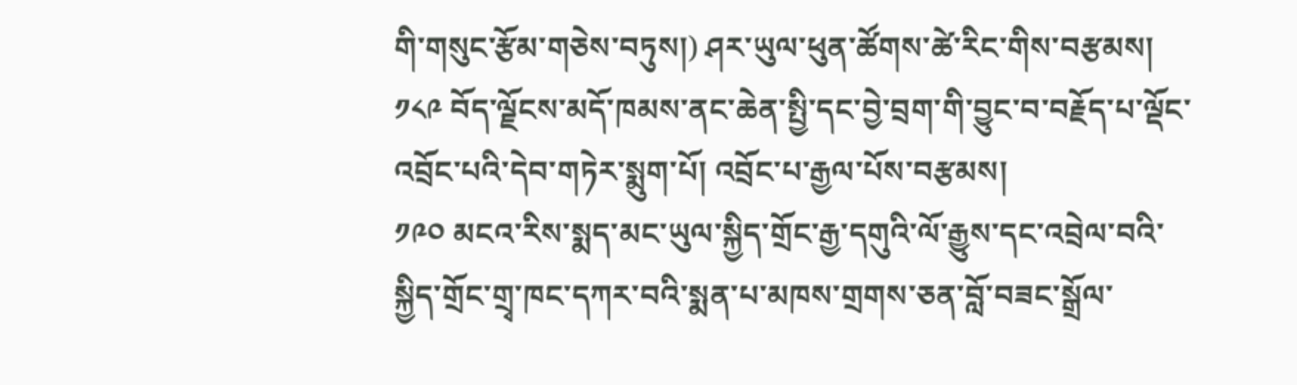གི་གསུང་རྩོམ་གཅེས་བཏུས།) ཤར་ཡུལ་ཕུན་ཚོགས་ཚེ་རིང་གིས་བརྩམས།
༡༨༩ བོད་ལྗོངས་མདོ་ཁམས་ནང་ཆེན་སྤྱི་དང་བྱེ་བྲག་གི་བྱུང་བ་བརྗོད་པ་ལྡོང་འབྲོང་པའི་དེབ་གཏེར་སྨུག་པོ། འབྲོང་པ་རྒྱལ་པོས་བརྩམས།
༡༩༠ མངའ་རིས་སྨད་མང་ཡུལ་སྐྱིད་གྲོང་རྒྱ་དགུའི་ལོ་རྒྱུས་དང་འབྲེལ་བའི་སྐྱིད་གྲོང་གྲྭ་ཁང་དཀར་བའི་སྨན་པ་མཁས་གྲགས་ཅན་བློ་བཟང་སྒྲོལ་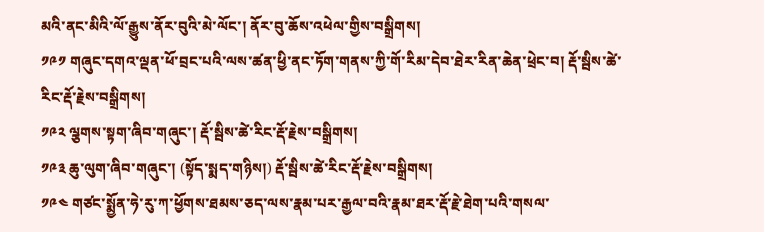མའི་ནང་མིའི་ལོ་རྒྱུས་ནོར་བུའི་མེ་ལོང་། ནོར་བུ་ཆོས་འཕེལ་གྱིས་བསྒྲིགས།
༡༩༡ གཞུང་དགའ་ལྡན་ཕོ་བྲང་པའི་ལས་ཚན་ཕྱི་ནང་ཏོག་གནས་ཀྱི་གོ་རིམ་དེབ་ཐེར་རིན་ཆེན་ཕྲེང་བ། རྡོ་སྦིས་ཚེ་རིང་རྡོ་རྗེས་བསྒྲིགས།
༡༩༢ ལྕགས་སྟག་ཞིབ་གཞུང་། རྡོ་སྦིས་ཚེ་རིང་རྡོ་རྗེས་བསྒྲིགས།
༡༩༣ ཆུ་ལུག་ཞིབ་གཞུང་། (སྟོད་སྨད་གཉིས།) རྡོ་སྦིས་ཚེ་རིང་རྡོ་རྗེས་བསྒྲིགས།
༡༩༤ གཙང་སྨྱོན་ཧེ་རུ་ཀ་ཕྱོགས་ཐམས་ཅད་ལས་རྣམ་པར་རྒྱལ་བའི་རྣམ་ཐར་རྡོ་རྗེ་ཐེག་པའི་གསལ་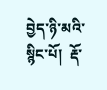བྱེད་ཉི་མའི་སྙིང་པོ།  རྡོ་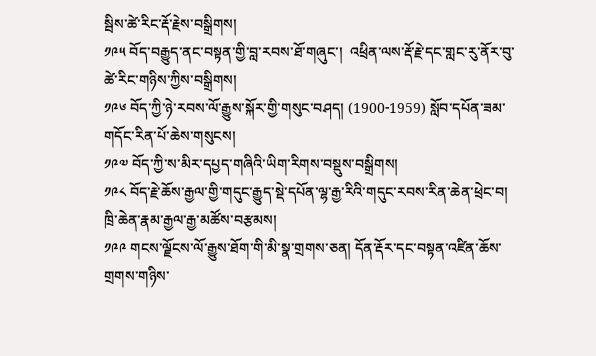སྦིས་ཚེ་རིང་རྡོ་རྗེས་བསྒྲིགས།
༡༩༥ བོད་བརྒྱུད་ནང་བསྟན་གྱི་བླ་རབས་ཐོ་གཞུང་།  འཕྲིན་ལས་རྡོ་རྗེ་དང་གླང་རུ་ནོར་བུ་ཚེ་རིང་གཉིས་ཀྱིས་བསྒྲིགས།
༡༩༦ བོད་ཀྱི་ཉེ་རབས་ལོ་རྒྱུས་སྐོར་གྱི་གསུང་བཤད། (1900-1959) སློབ་དཔོན་ཟམ་གདོང་རིན་པོ་ཆེས་གསུངས།
༡༩༧ བོད་ཀྱི་ས་མིར་དཔྱད་གཞིའི་ཡིག་རིགས་བསྡུས་བསྒྲིགས།
༡༩༨ བོད་རྗེ་ཆོས་རྒྱལ་གྱི་གདུང་རྒྱུད་སྡེ་དཔོན་ལྷ་རྒྱ་རིའི་གདུང་རབས་རིན་ཆེན་ཕྲེང་བ། ཁྲི་ཆེན་རྣམ་རྒྱལ་རྒྱ་མཚོས་བརྩམས།
༡༩༩ གངས་ལྗོངས་ལོ་རྒྱུས་ཐོག་གི་མི་སྣ་གྲགས་ཅན། དོན་རྡོར་དང་བསྟན་འཛིན་ཆོས་གྲགས་གཉིས་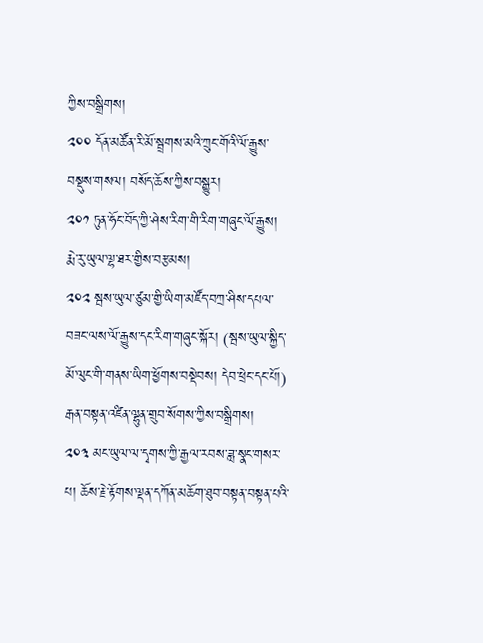ཀྱིས་བསྒྲིགས།
༢༠༠ དོན་མཚོན་རི་མོ་སྦྲགས་མའི་ཀྲུང་གོའི་ལོ་རྒྱུས་བསྡུས་གསལ། བསོད་ཆོས་ཀྱིས་བསྒྱུར།
༢༠༡ ཏུན་ཧོང་བོད་ཀྱི་ཤེས་རིག་གི་རིག་གཞུང་ལོ་རྒྱུས། རྨེ་རུ་ཡུལ་ལྷ་ཐར་གྱིས་བརྩམས།
༢༠༢ སྦས་ཡུལ་ཙུམ་གྱི་ཡིག་མཛོད་བཀྲ་ཤིས་དཔལ་བཟང་ལས་ལོ་རྒྱུས་དང་རིག་གཞུང་སྐོར། (སྦས་ཡུལ་སྐྱིད་མོ་ལུང་གི་གནས་ཡིག་ཕྱོགས་བསྡེབས། དེབ་ཕྲེང་དང་པོ།) རྒན་བསྟན་འཛིན་ལྷུན་གྲུབ་སོགས་ཀྱིས་བསྒྲིགས།
༢༠༣ མང་ཡུལ་ལ་དྭགས་ཀྱི་རྒྱལ་རབས་ཟླ་སྣང་གསར་པ། ཆོས་རྗེ་རྟོགས་ལྡན་དཀོན་མཆོག་ཐུབ་བསྟན་བསྟན་པའི་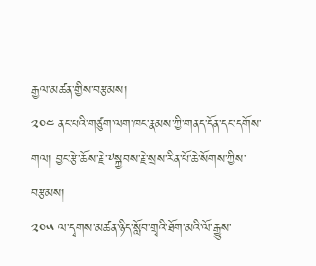རྒྱལ་མཚན་གྱིས་བརྩམས།
༢༠༤ ནང་པའི་གཙུག་ལག་ཁང་རྣམས་ཀྱི་གནད་དོན་དང་དགོས་གལ། བྱང་རྩེ་ཆོས་རྗེ་༸སྐྱབས་རྗེ་སྲས་རིན་པོ་ཆེ་སོགས་ཀྱིས་བརྩམས།
༢༠༥ ལ་དྭགས་མཚན་ཉིད་སློབ་གྲྭའི་ཐོག་མའི་ལོ་རྒྱུས་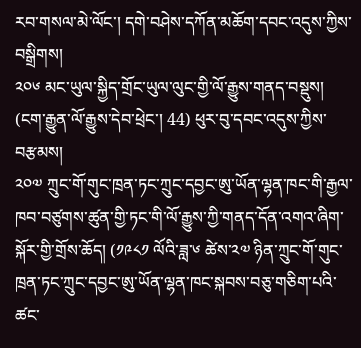རབ་གསལ་མེ་ལོང་། དགེ་བཤེས་དཀོན་མཆོག་དབང་འདུས་ཀྱིས་བསྒྲིགས།
༢༠༦ མང་ཡུལ་སྐྱིད་གྲོང་ཡུལ་ལུང་གྱི་ལོ་རྒྱུས་གནད་བསྡུས། (ངག་རྒྱུན་ལོ་རྒྱུས་དེབ་ཕྲེང་། 44) ཕུར་བུ་དབང་འདུས་ཀྱིས་བརྩམས།
༢༠༧ ཀྲུང་གོ་གུང་ཁྲན་ཏང་ཀྲུང་དབྱང་ཨུ་ཡོན་ལྷན་ཁང་གི་རྒྱལ་ཁབ་བཙུགས་ཚུན་གྱི་ཏང་གི་ལོ་རྒྱུས་ཀྱི་གནད་དོན་འགའ་ཞིག་སྐོར་གྱི་གྲོས་ཆོད། (༡༩༨༡ ལོའི་ཟླ་༦ ཚེས་༢༧ ཉིན་ཀྲུང་གོ་གུང་ཁྲན་ཏང་ཀྲུང་དབྱང་ཨུ་ཡོན་ལྷན་ཁང་སྐབས་བཅུ་གཅིག་པའི་ཚང་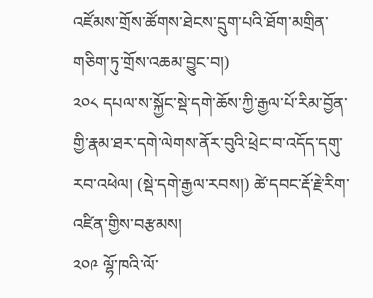འཛོམས་གྲོས་ཚོགས་ཐེངས་དྲུག་པའི་ཐོག་མགྲིན་གཅིག་ཏུ་གྲོས་འཆམ་བྱུང་བ།)
༢༠༨ དཔལ་ས་སྐྱོང་སྡེ་དགེ་ཆོས་ཀྱི་རྒྱལ་པོ་རིམ་བྱོན་གྱི་རྣམ་ཐར་དགེ་ལེགས་ནོར་བུའི་ཕྲེང་བ་འདོད་དགུ་རབ་འཕེལ། (སྡེ་དགེ་རྒྱལ་རབས།) ཚེ་དབང་རྡོ་རྗེ་རིག་འཛིན་གྱིས་བརྩམས།
༢༠༩ ལྷོ་ཁའི་ལོ་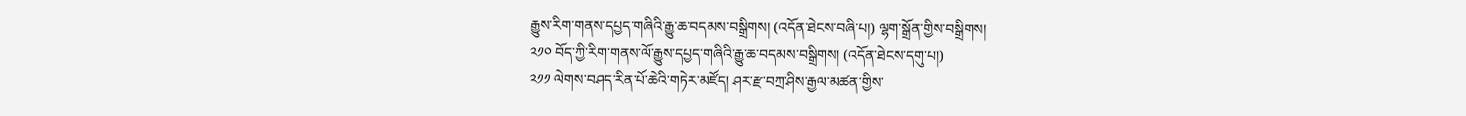རྒྱུས་རིག་གནས་དཔྱད་གཞིའི་རྒྱུ་ཆ་བདམས་བསྒྲིགས། (འདོན་ཐེངས་བཞི་པ།) ལྷག་སྒྲོན་གྱིས་བསྒྲིགས།
༢༡༠ བོད་ཀྱི་རིག་གནས་ལོ་རྒྱུས་དཔྱད་གཞིའི་རྒྱུ་ཆ་བདམས་བསྒྲིགས། (འདོན་ཐེངས་དགུ་པ།)
༢༡༡ ལེགས་བཤད་རིན་པོ་ཆེའི་གཏེར་མཛོད། ཤར་རྫ་བཀྲ་ཤིས་རྒྱལ་མཚན་གྱིས་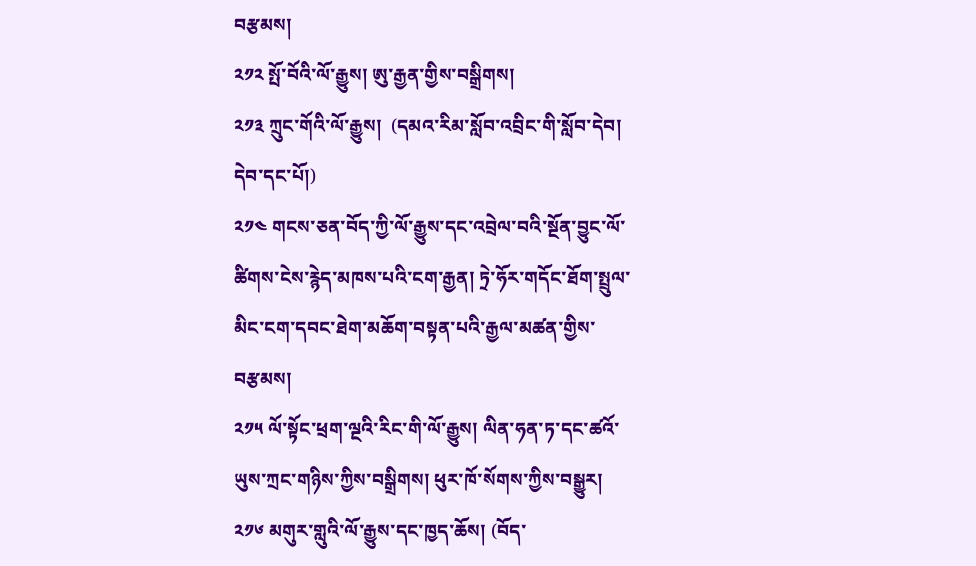བརྩམས།
༢༡༢ སྤོ་བོའི་ལོ་རྒྱུས། ཨུ་རྒྱན་གྱིས་བསྒྲིགས།
༢༡༣ ཀྲུང་གོའི་ལོ་རྒྱུས།  (དམའ་རིམ་སློབ་འབྲིང་གི་སློབ་དེབ། དེབ་དང་པོ།)
༢༡༤ གངས་ཅན་བོད་ཀྱི་ལོ་རྒྱུས་དང་འབྲེལ་བའི་སྔོན་བྱུང་ལོ་ཚིགས་ངེས་རྙེད་མཁས་པའི་ངག་རྒྱན། ཏྲེ་ཧོར་གདོང་ཐོག་སྤྲུལ་མིང་ངག་དབང་ཐེག་མཆོག་བསྟན་པའི་རྒྱལ་མཚན་གྱིས་བརྩམས།
༢༡༥ ལོ་སྟོང་ཕྲག་ལྔའི་རིང་གི་ལོ་རྒྱུས། ལིན་ཧན་ཏ་དང་ཚའོ་ཡུས་ཀྲང་གཉིས་ཀྱིས་བསྒྲིགས། ཕུར་ཁོ་སོགས་ཀྱིས་བསྒྱུར།
༢༡༦ མགུར་གླུའི་ལོ་རྒྱུས་དང་ཁྱད་ཆོས། (བོད་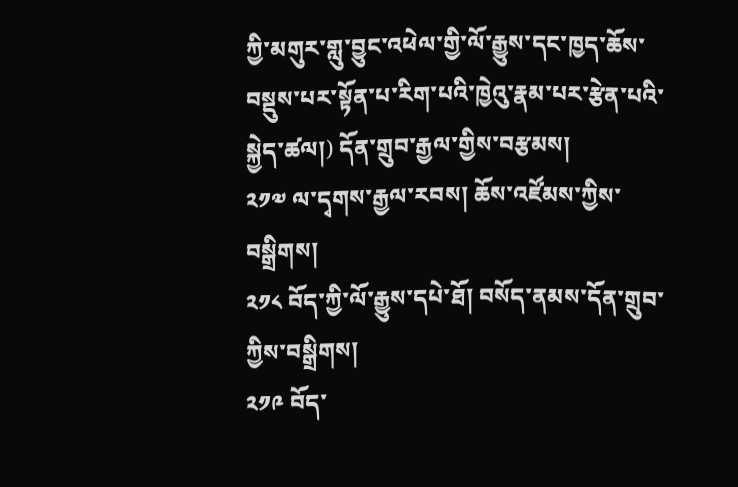ཀྱི་མགུར་གླུ་བྱུང་འཕེལ་གྱི་ལོ་རྒྱུས་དང་ཁྱད་ཆོས་བསྡུས་པར་སྟོན་པ་རིག་པའི་ཁྱེའུ་རྣམ་པར་རྩེན་པའི་སྐྱེད་ཚལ།) དོན་གྲུབ་རྒྱལ་གྱིས་བརྩམས།
༢༡༧ ལ་དྭགས་རྒྱལ་རབས། ཆོས་འཛོམས་ཀྱིས་བསྒྲིགས།
༢༡༨ བོད་ཀྱི་ལོ་རྒྱུས་དཔེ་ཐོ། བསོད་ནམས་དོན་གྲུབ་ཀྱིས་བསྒྲིགས།
༢༡༩ བོད་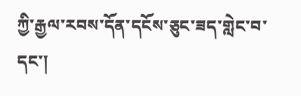ཀྱི་རྒྱལ་རབས་དོན་དངོས་ཅུང་ཟད་གླེང་བ་དང་།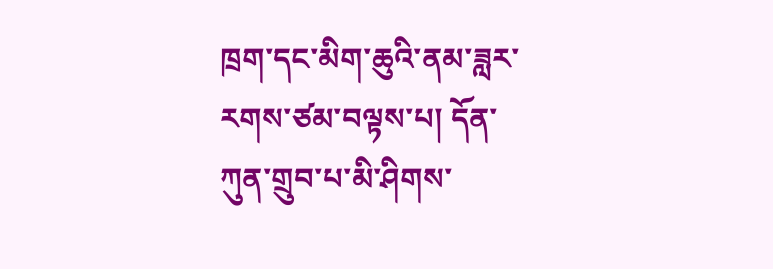ཁྲག་དང་མིག་ཆུའི་ནམ་ཟླར་རགས་ཙམ་བལྟས་པ། དོན་ཀུན་གྲུབ་པ་མི་ཤིགས་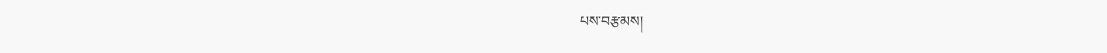པས་བརྩམས།